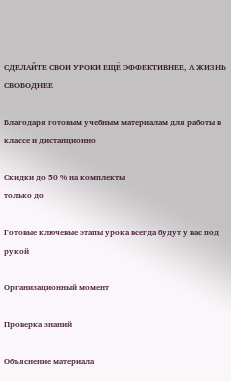СДЕЛАЙТЕ СВОИ УРОКИ ЕЩЁ ЭФФЕКТИВНЕЕ, А ЖИЗНЬ СВОБОДНЕЕ

Благодаря готовым учебным материалам для работы в классе и дистанционно

Скидки до 50 % на комплекты
только до

Готовые ключевые этапы урока всегда будут у вас под рукой

Организационный момент

Проверка знаний

Объяснение материала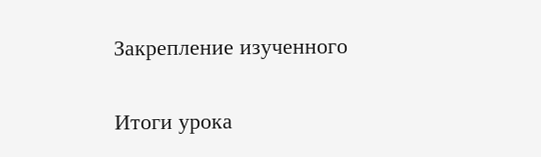Закрепление изученного

Итоги урока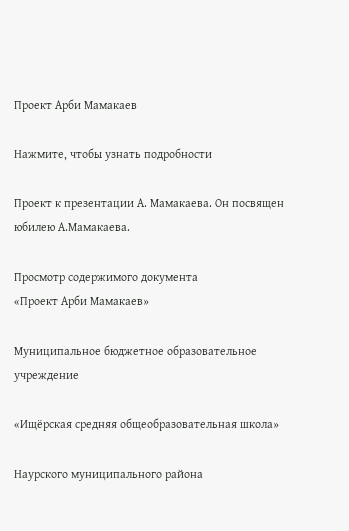Проект Арби Мамакаев

Нажмите, чтобы узнать подробности

Проект к презентации А. Мамакаева. Он посвящен юбилею А.Мамакаева.

Просмотр содержимого документа
«Проект Арби Мамакаев»

Муниципальное бюджетное образовательное учреждение

«Ищёрская средняя общеобразовательная школа»

Наурского муниципального района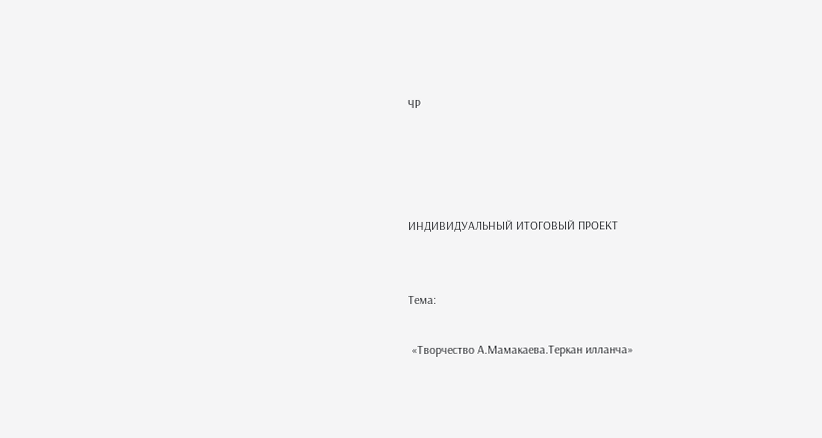ЧР




ИНДИВИДУАЛЬНЫЙ ИТОГОВЫЙ ПРОЕКТ


Тема:

 «Творчество А.Мамакаева.Теркан илланча»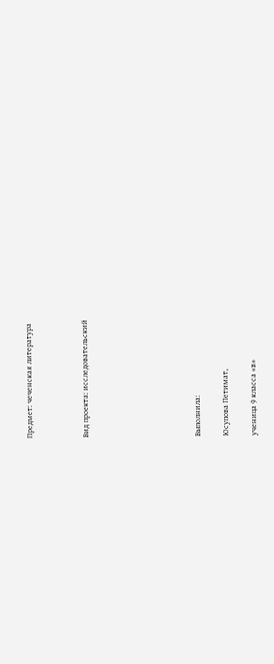Предмет: чеченская литература



Вид проекта: исследовательский







Выполнила:

Юсупова Петимат,

ученица 9 класса «в»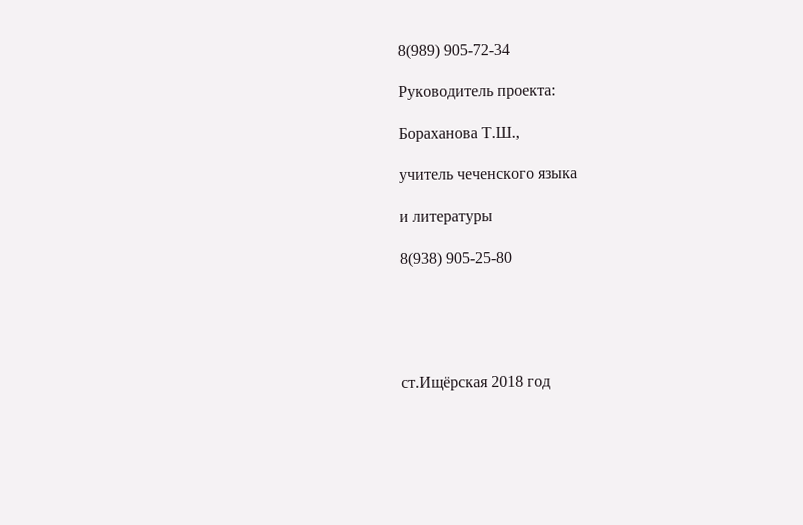8(989) 905-72-34

Руководитель проекта:

Бораханова Т.Ш.,

учитель чеченского языка

и литературы

8(938) 905-25-80





ст.Ищёрская 2018 год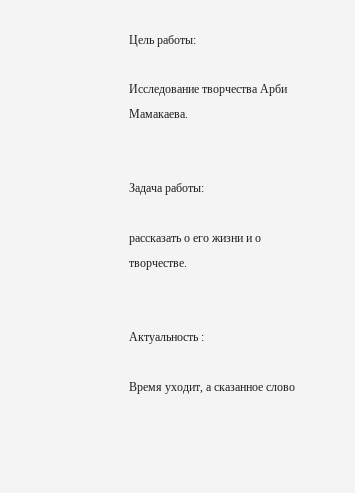Цель работы:

Исследование творчества Арби Мамакаева.


Задача работы:

рассказать о его жизни и о творчестве.


Актуальность :

Время уходит, а сказанное слово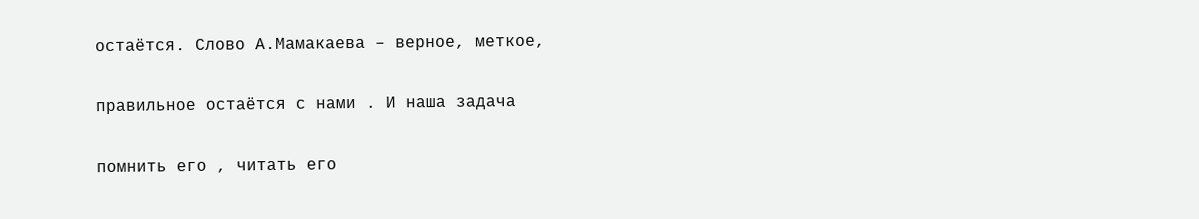остаётся. Слово А.Мамакаева – верное, меткое,

правильное остаётся с нами . И наша задача

помнить его , читать его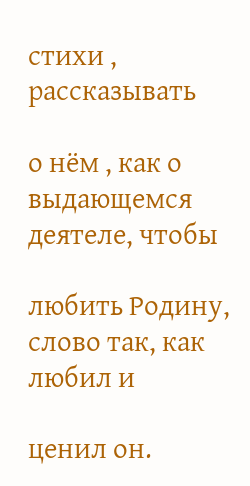стихи , рассказывать

о нём , как о выдающемся деятеле, чтобы

любить Родину, слово так, как любил и

ценил он.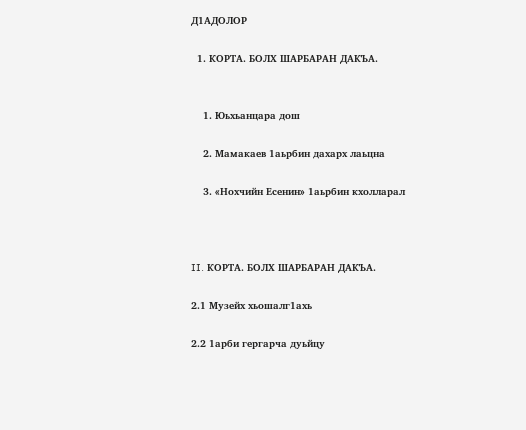Д1АДОЛОР

  1. КОРТА. БОЛХ ШАРБАРАН ДАКЪА.


    1. Юьхьанцара дош

    2. Мамакаев 1аьрбин дахарх лаьцна

    3. «Нохчийн Есенин» 1аьрбин кхолларал



II. КОРТА. БОЛХ ШАРБАРАН ДАКЪА.

2.1 Музейх хьошалг1ахь

2.2 1арби гергарча дуьйцу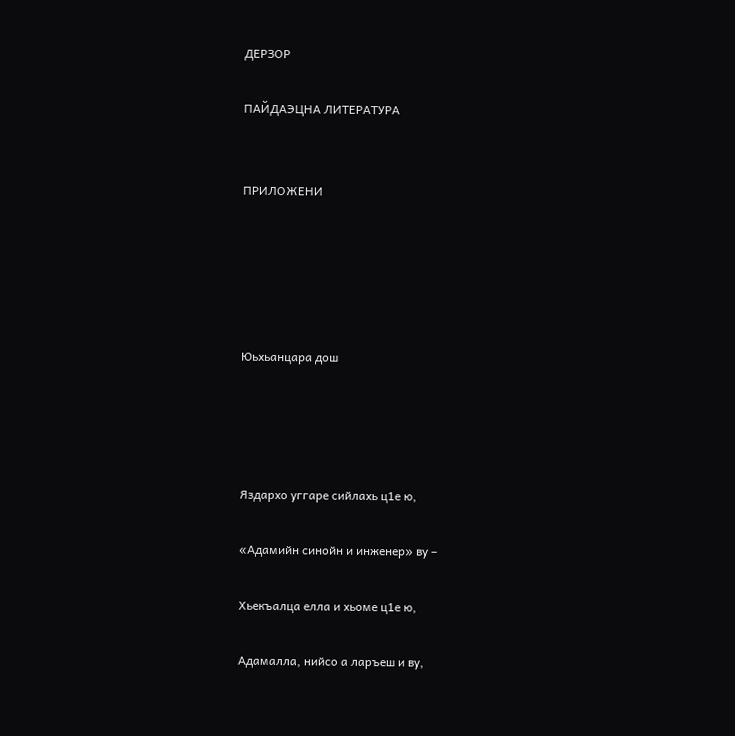ДЕРЗОР

ПАЙДАЭЦНА ЛИТЕРАТУРА


ПРИЛОЖЕНИ





Юьхьанцара дош




Яздархо уггаре сийлахь ц1е ю,

«Адамийн синойн и инженер» ву –

Хьекъалца елла и хьоме ц1е ю,

Адамалла, нийсо а ларъеш и ву,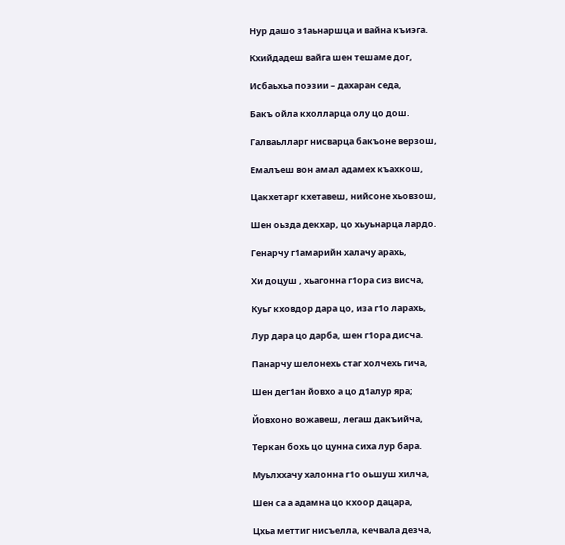Нур дашо з1аьнаршца и вайна къиэга.

Кхийдадеш вайга шен тешаме дог,

Исбаьхьа поэзии – дахаран седа,

Бакъ ойла кхолларца олу цо дош.

Галваьлларг нисварца бакъоне верзош,

Емалъеш вон амал адамех къахкош,

Цакхетарг кхетавеш, нийсоне хьовзош,

Шен оьзда декхар, цо хьуьнарца лардо.

Генарчу г1амарийн халачу арахь,

Хи доцуш , хьагонна г1ора сиз висча,

Куьг кховдор дара цо, иза г1о ларахь,

Лур дара цо дарба, шен г1ора дисча.

Панарчу шелонехь стаг холчехь гича,

Шен дег1ан йовхо а цо д1алур яра;

Йовхоно вожавеш, легаш дакъийча,

Теркан бохь цо цунна сиха лур бара.

Муьлххачу халонна г1о оьшуш хилча,

Шен са а адамна цо кхоор дацара,

Цхьа меттиг нисъелла, кечвала дезча,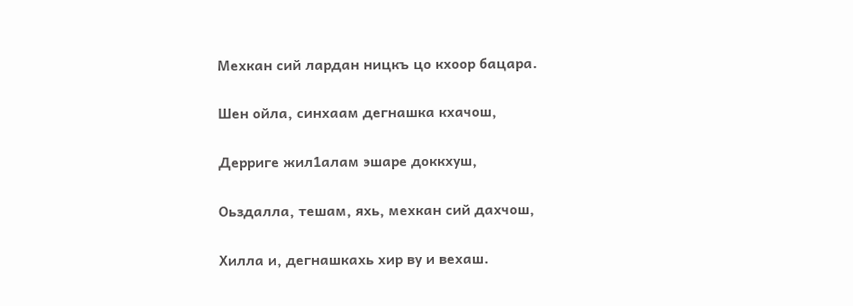Мехкан сий лардан ницкъ цо кхоор бацара.

Шен ойла, синхаам дегнашка кхачош,

Дерриге жил1алам эшаре доккхуш,

Оьздалла, тешам, яхь, мехкан сий дахчош,

Хилла и, дегнашкахь хир ву и вехаш.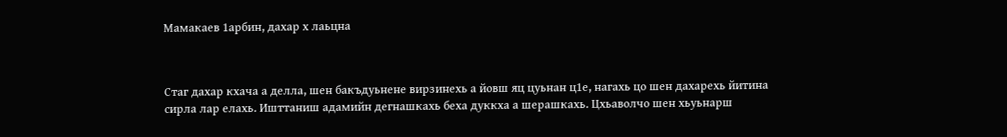Мамакаев 1арбин, дахар х лаьцна



Стаг дахар кхача а делла, шен бакъдуьнене вирзинехь а йовш яц цуьнан ц1е, нагахь цо шен дахарехь йитина сирла лар елахь. Ишттаниш адамийн дегнашкахь беха дуккха а шерашкахь. Цхьаволчо шен хьуьнарш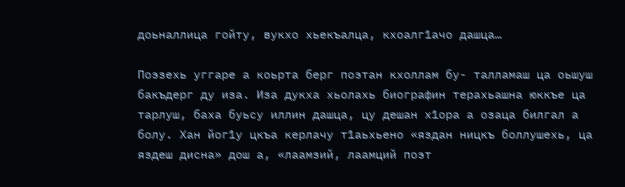доьналлица гойту, вукхо хьекъалца, кхоалг1ачо дашца…

Поэзехь уггаре а коьрта берг поэтан кхоллам бу- талламаш ца оьшуш бакъдерг ду иза. Иза дукха хьолахь биографин терахьашна юккъе ца тарлуш, баха буьсу иллин дашца, цу дешан х1ора а озаца билгал а болу. Хан йог1у цкъа керлачу т1аьхьено «яздан ницкъ боллушехь, ца яздеш дисна» дош а, «лаамзий, лаамций поэт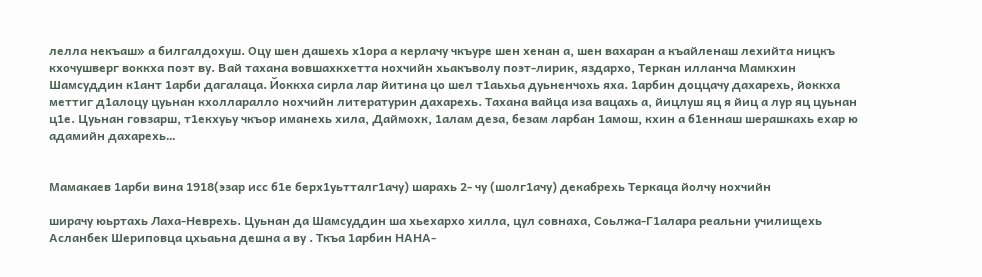лелла некъаш» а билгалдохуш. Оцу шен дашехь х1ора а керлачу чкъуре шен хенан а, шен вахаран а къайленаш лехийта ницкъ кхочушверг воккха поэт ву. Вай тахана вовшахкхетта нохчийн хьакъволу поэт-лирик, яздархо, Теркан илланча Мамкхин Шамсуддин к1ант 1арби дагалаца. Йоккха сирла лар йитина цо шел т1аьхьа дуьненчохь яха. 1арбин доццачу дахарехь, йоккха меттиг д1алоцу цуьнан кхолларалло нохчийн литературин дахарехь. Тахана вайца иза вацахь а, йицлуш яц я йиц а лур яц цуьнан ц1е. Цуьнан говзарш, т1екхуьу чкъор иманехь хила, Даймохк, 1алам деза, безам ларбан 1амош, кхин а б1еннаш шерашкахь ехар ю адамийн дахарехь…


Мамакаев 1арби вина 1918(эзар исс б1е берх1уьтталг1ачу) шарахь 2- чу (шолг1ачу) декабрехь Теркаца йолчу нохчийн

ширачу юьртахь Лаха-Неврехь. Цуьнан да Шамсуддин ша хьехархо хилла, цул совнаха, Соьлжа-Г1алара реальни училищехь Асланбек Шериповца цхьаьна дешна а ву . Ткъа 1арбин НАНА-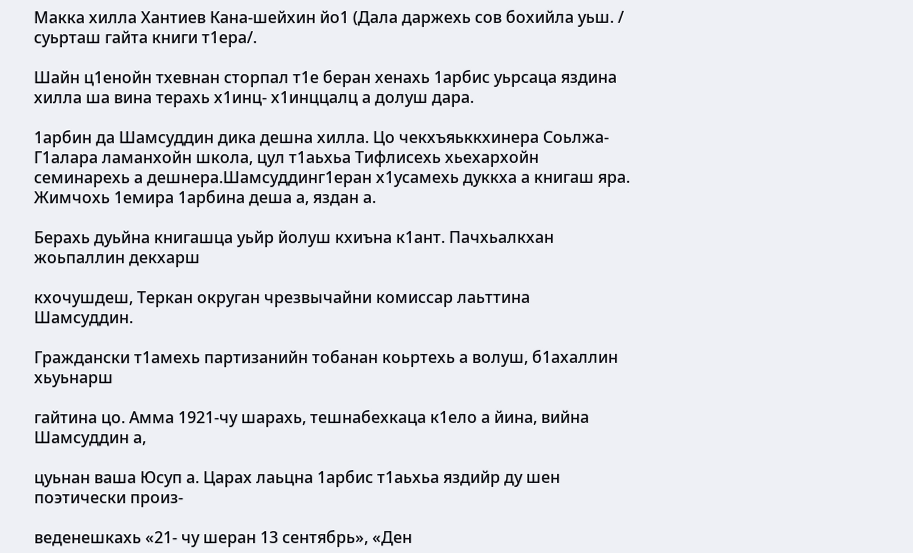Макка хилла Хантиев Кана-шейхин йо1 (Дала даржехь сов бохийла уьш. / суьрташ гайта книги т1ера/.

Шайн ц1енойн тхевнан сторпал т1е беран хенахь 1арбис уьрсаца яздина хилла ша вина терахь х1инц- х1инццалц а долуш дара.

1арбин да Шамсуддин дика дешна хилла. Цо чекхъяьккхинера Соьлжа- Г1алара ламанхойн школа, цул т1аьхьа Тифлисехь хьехархойн семинарехь а дешнера.Шамсуддинг1еран х1усамехь дуккха а книгаш яра. Жимчохь 1емира 1арбина деша а, яздан а.

Берахь дуьйна книгашца уьйр йолуш кхиъна к1ант. Пачхьалкхан жоьпаллин декхарш

кхочушдеш, Теркан округан чрезвычайни комиссар лаьттина Шамсуддин.

Граждански т1амехь партизанийн тобанан коьртехь а волуш, б1ахаллин хьуьнарш

гайтина цо. Амма 1921-чу шарахь, тешнабехкаца к1ело а йина, вийна Шамсуддин а,

цуьнан ваша Юсуп а. Царах лаьцна 1арбис т1аьхьа яздийр ду шен поэтически произ-

веденешкахь «21- чу шеран 13 сентябрь», «Ден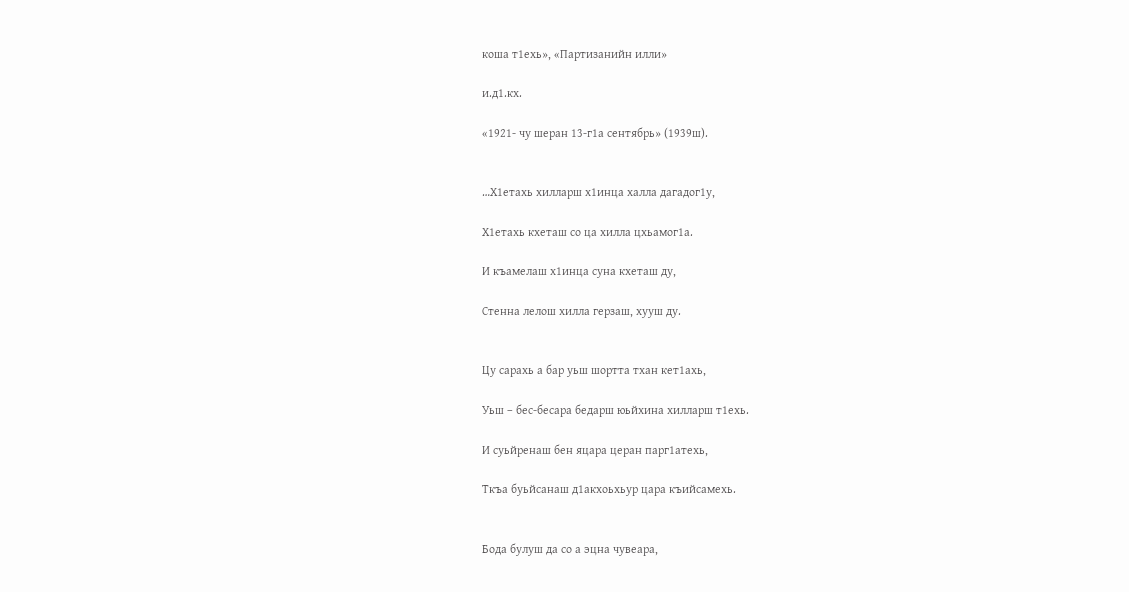коша т1ехь», «Партизанийн илли»

и.д1.кх.

«1921- чу шеран 13-г1а сентябрь» (1939ш).


…Х1етахь хилларш х1инца халла дагадог1у,

Х1етахь кхеташ со ца хилла цхьамог1а.

И къамелаш х1инца суна кхеташ ду,

Стенна лелош хилла герзаш, хууш ду.


Цу сарахь а бар уьш шортта тхан кет1ахь,

Уьш – бес-бесара бедарш юьйхина хилларш т1ехь.

И суьйренаш бен яцара церан парг1атехь,

Ткъа буьйсанаш д1акхоьхьур цара къийсамехь.


Бода булуш да со а эцна чувеара,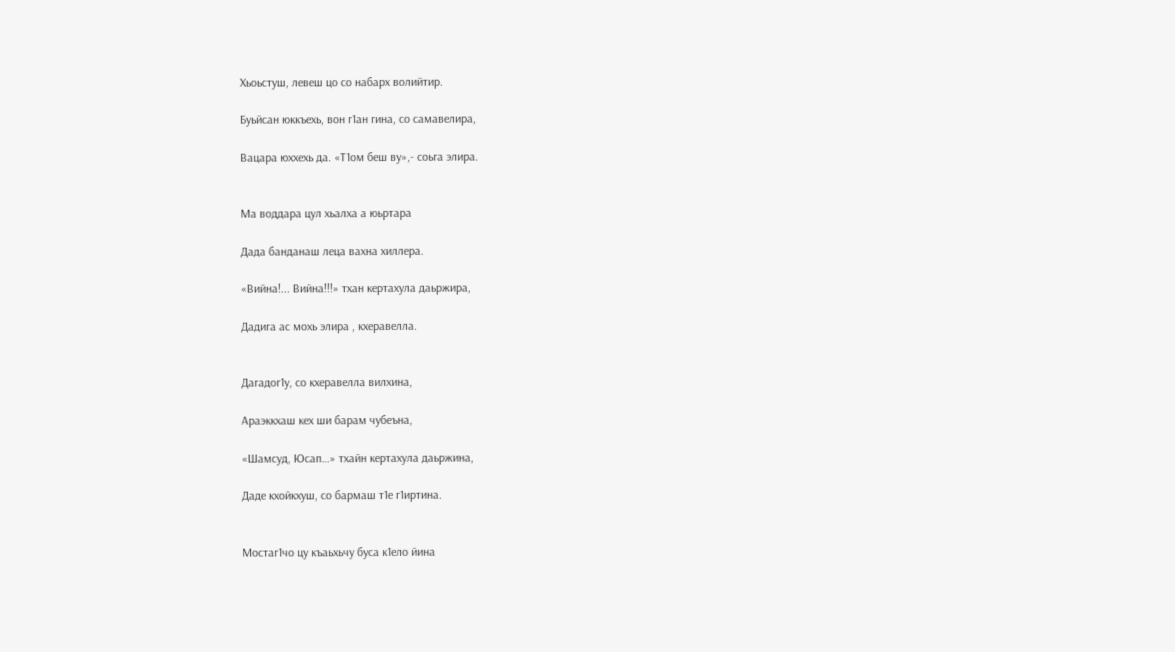Хьоьстуш, левеш цо со набарх волийтир.

Буьйсан юккъехь, вон г1ан гина, со самавелира,

Вацара юххехь да. «Т1ом беш ву»,- соьга элира.


Ма воддара цул хьалха а юьртара

Дада банданаш леца вахна хиллера.

«Вийна!... Вийна!!!» тхан кертахула даьржира,

Дадига ас мохь элира , кхеравелла.


Дагадог1у, со кхеравелла вилхина,

Араэккхаш кех ши барам чубеъна,

«Шамсуд, Юсап…» тхайн кертахула даьржина,

Даде кхойкхуш, со бармаш т1е г1иртина.


Мостаг1чо цу къаьхьчу буса к1ело йина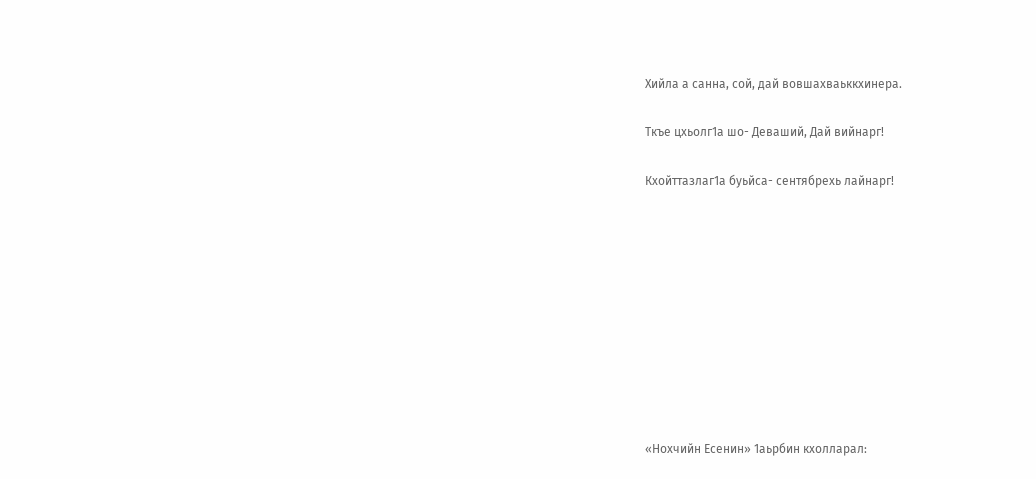Хийла а санна, сой, дай вовшахваьккхинера.

Ткъе цхьолг1а шо- Деваший, Дай вийнарг!

Кхойттазлаг1а буьйса- сентябрехь лайнарг!










«Нохчийн Есенин» 1аьрбин кхолларал: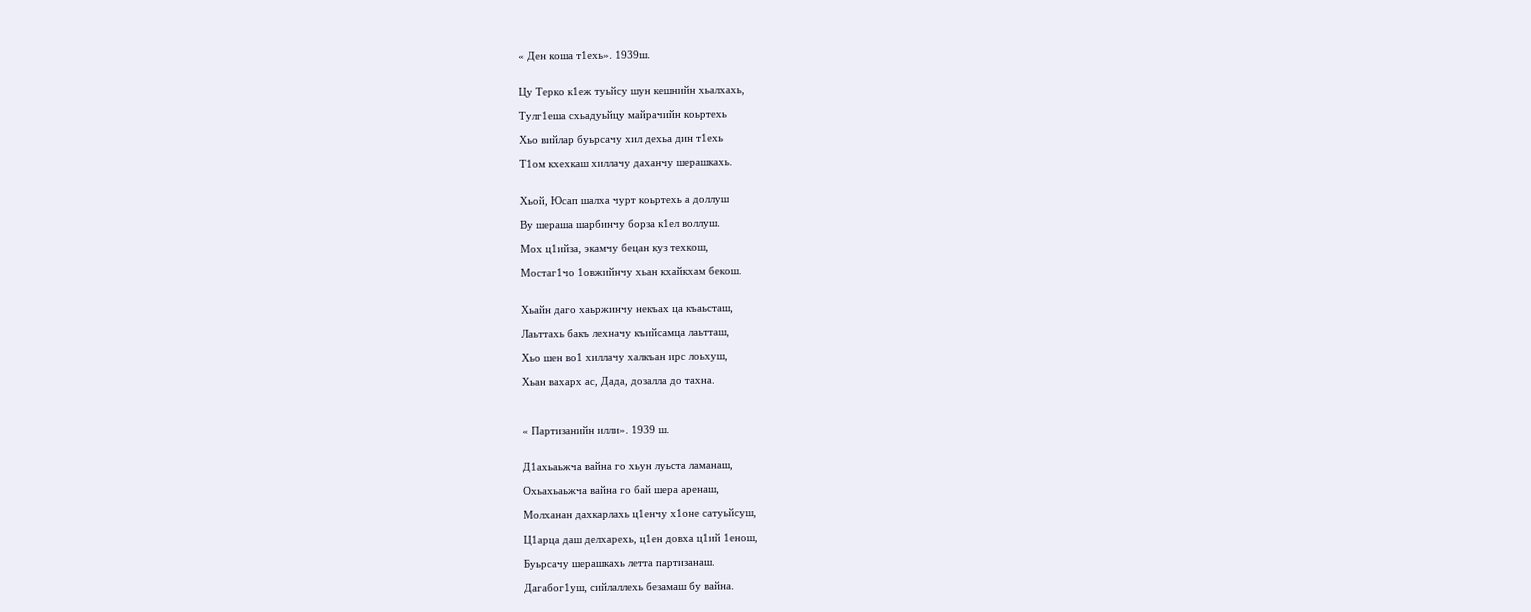« Ден коша т1ехь». 1939ш.


Цу Терко к1еж туьйсу шун кешнийн хьалхахь,

Тулг1еша схьадуьйцу майрачийн коьртехь

Хьо вийлар буьрсачу хил дехьа дин т1ехь

Т1ом кхехкаш хиллачу даханчу шерашкахь.


Хьой, Юсап шалха чурт коьртехь а доллуш

Ву шераша шарбинчу борза к1ел воллуш.

Мох ц1ийза, экамчу бецан куз техкош,

Мостаг1чо 1овжийнчу хьан кхайкхам бекош.


Хьайн даго хаьржинчу некъах ца къаьсташ,

Лаьттахь бакъ лехначу къийсамца лаьтташ,

Хьо шен во1 хиллачу халкъан ирс лоьхуш,

Хьан вахарх ас, Дада, дозалла до тахна.



« Партизанийн илли». 1939 ш.


Д1ахьаьжча вайна го хьун луьста ламанаш,

Охьахьаьжча вайна го бай шера аренаш,

Молханан дахкарлахь ц1енчу х1оне сатуьйсуш,

Ц1арца даш делхарехь, ц1ен довха ц1ий 1енош,

Буьрсачу шерашкахь летта партизанаш.

Дагабог1уш, сийлаллехь безамаш бу вайна.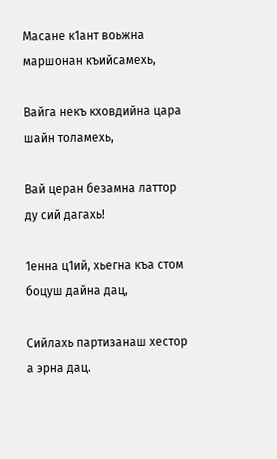Масане к1ант воьжна маршонан къийсамехь,

Вайга некъ кховдийна цара шайн толамехь,

Вай церан безамна латтор ду сий дагахь!

1енна ц1ий, хьегна къа стом боцуш дайна дац,

Сийлахь партизанаш хестор а эрна дац.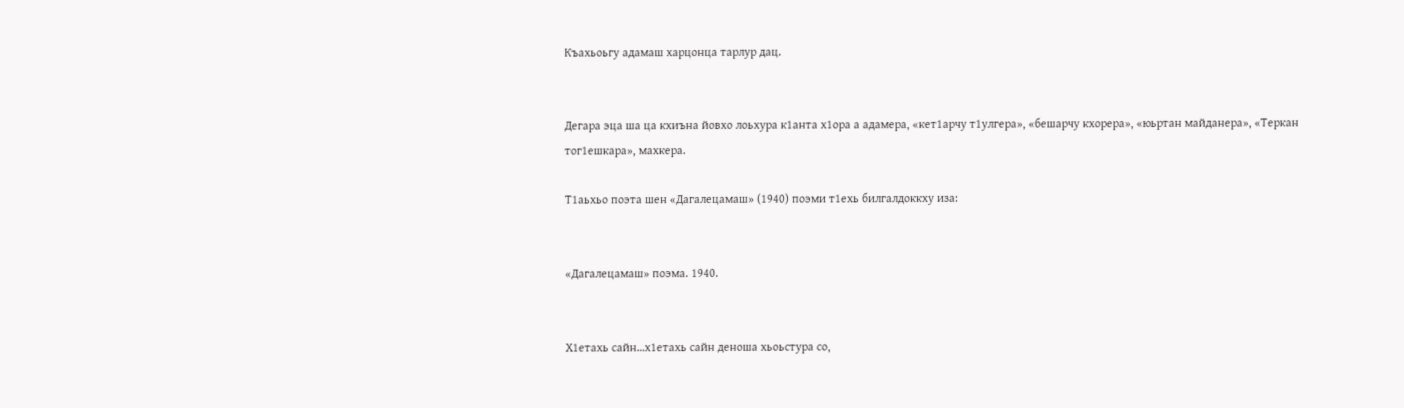Къахьоьгу адамаш харцонца тарлур дац.


Дегара эца ша ца кхиъна йовхо лоьхура к1анта х1ора а адамера, «кет1арчу т1улгера», «бешарчу кхорера», «юьртан майданера», «Теркан тог1ешкара», махкера.

Т1аьхьо поэта шен «Дагалецамаш» (1940) поэми т1ехь билгалдоккху иза:


«Дагалецамаш» поэма. 1940.


Х1етахь сайн…х1етахь сайн деноша хьоьстура со,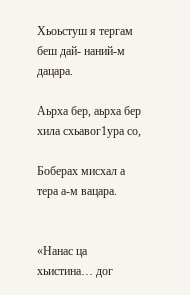Хьоьстуш я тергам беш дай- наний-м дацара.

Аьрха бер, аьрха бер хила схьавог1ура со,

Боберах мисхал а тера а-м вацара.


«Нанас ца хьистина… дог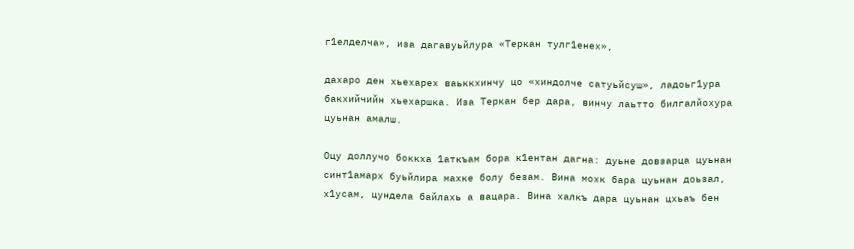г1елделча», иза дагавуьйлура «Теркан тулг1енех»,

дахаро ден хьехарех ваьккхинчу цо «хиндолче сатуьйсуш», ладоьг1ура бакхийчийн хьехаршка. Иза Теркан бер дара, винчу лаьтто билгалйохура цуьнан амалш.

Оцу доллучо боккха 1аткъам бора к1ентан дагна: дуьне довзарца цуьнан синт1амарх буьйлира махке болу безам. Вина мохк бара цуьнан доьзал, х1усам, цундела байлахь а вацара. Вина халкъ дара цуьнан цхьаъ бен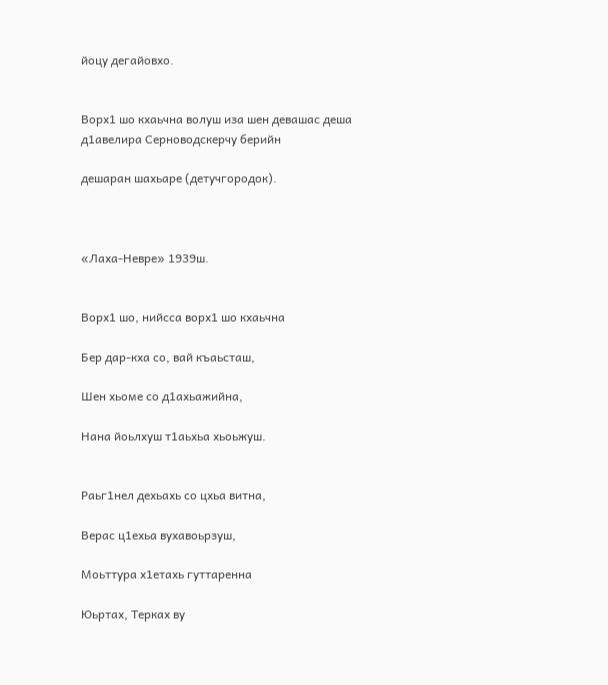йоцу дегайовхо.


Ворх1 шо кхаьчна волуш иза шен девашас деша д1авелира Серноводскерчу берийн

дешаран шахьаре (детучгородок).



«Лаха-Невре» 1939ш.


Ворх1 шо, нийсса ворх1 шо кхаьчна

Бер дар-кха со, вай къаьсташ,

Шен хьоме со д1ахьажийна,

Нана йоьлхуш т1аьхьа хьоьжуш.


Раьг1нел дехьахь со цхьа витна,

Верас ц1ехьа вухавоьрзуш,

Моьттура х1етахь гуттаренна

Юьртах, Терках ву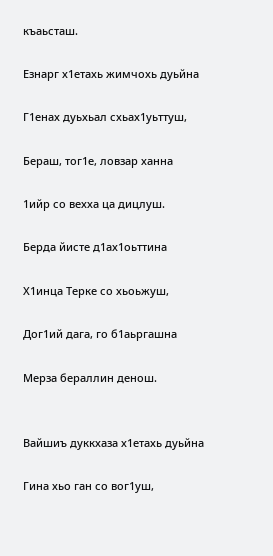къаьсташ.

Езнарг х1етахь жимчохь дуьйна

Г1енах дуьхьал схьах1уьттуш,

Бераш, тог1е, ловзар ханна

1ийр со вехха ца дицлуш.

Берда йисте д1ах1оьттина

Х1инца Терке со хьоьжуш,

Дог1ий дага, го б1аьргашна

Мерза бераллин денош.


Вайшиъ дуккхаза х1етахь дуьйна

Гина хьо ган со вог1уш,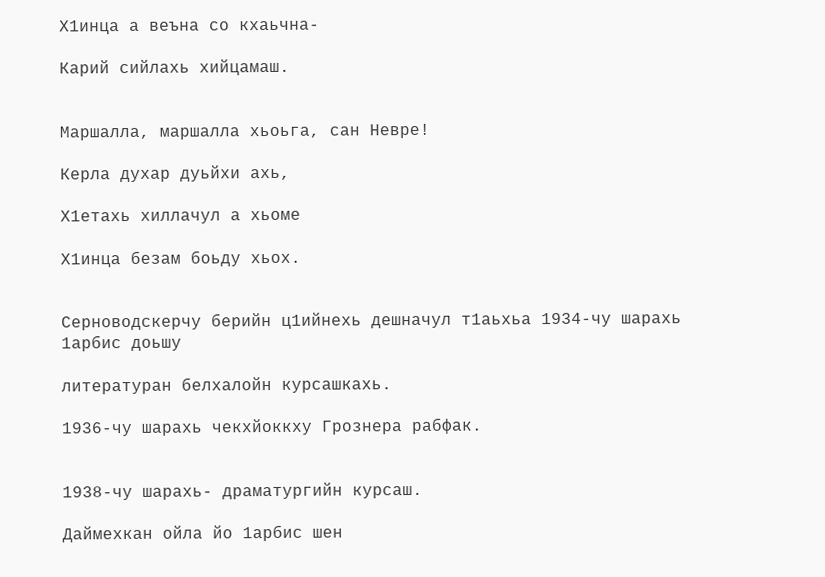Х1инца а веъна со кхаьчна-

Карий сийлахь хийцамаш.


Маршалла, маршалла хьоьга, сан Невре!

Керла духар дуьйхи ахь,

Х1етахь хиллачул а хьоме

Х1инца безам боьду хьох.


Серноводскерчу берийн ц1ийнехь дешначул т1аьхьа 1934-чу шарахь 1арбис доьшу

литературан белхалойн курсашкахь.

1936-чу шарахь чекхйоккху Грознера рабфак.


1938-чу шарахь- драматургийн курсаш.

Даймехкан ойла йо 1арбис шен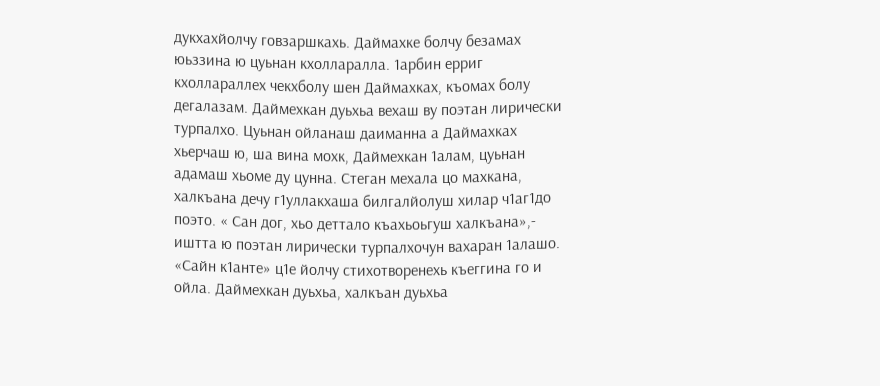дукхахйолчу говзаршкахь. Даймахке болчу безамах юьззина ю цуьнан кхолларалла. 1арбин ерриг кхоллараллех чекхболу шен Даймахках, къомах болу дегалазам. Даймехкан дуьхьа вехаш ву поэтан лирически турпалхо. Цуьнан ойланаш даиманна а Даймахках хьерчаш ю, ша вина мохк, Даймехкан 1алам, цуьнан адамаш хьоме ду цунна. Стеган мехала цо махкана, халкъана дечу г1уллакхаша билгалйолуш хилар ч1аг1до поэто. « Сан дог, хьо деттало къахьоьгуш халкъана»,- иштта ю поэтан лирически турпалхочун вахаран 1алашо. «Сайн к1анте» ц1е йолчу стихотворенехь къеггина го и ойла. Даймехкан дуьхьа, халкъан дуьхьа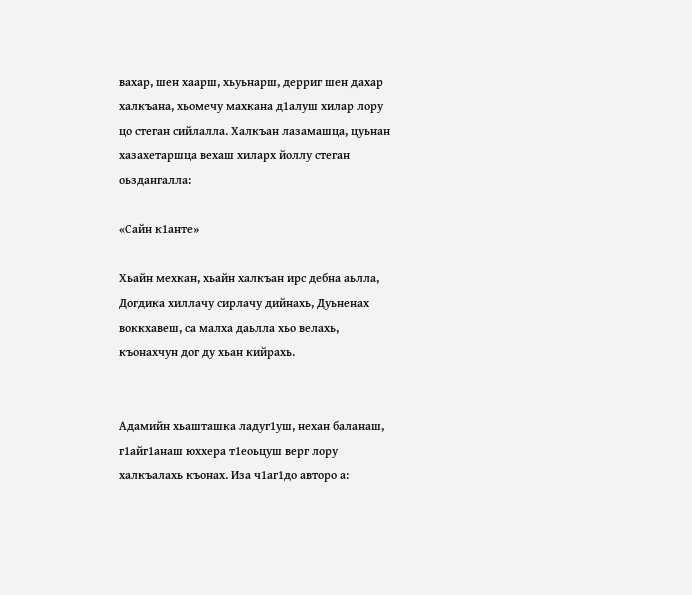вахар, шен хаарш, хьуьнарш, дерриг шен дахар халкъана, хьомечу махкана д1алуш хилар лору цо стеган сийлалла. Халкъан лазамашца, цуьнан хазахетаршца вехаш хиларх йоллу стеган оьздангалла:

«Сайн к1анте»

Хьайн мехкан, хьайн халкъан ирс дебна аьлла, Догдика хиллачу сирлачу дийнахь, Дуьненах воккхавеш, са малха даьлла хьо велахь, къонахчун дог ду хьан кийрахь.


Адамийн хьашташка ладуг1уш, нехан баланаш, г1айг1анаш юххера т1еоьцуш верг лору халкъалахь къонах. Иза ч1аг1до авторо а: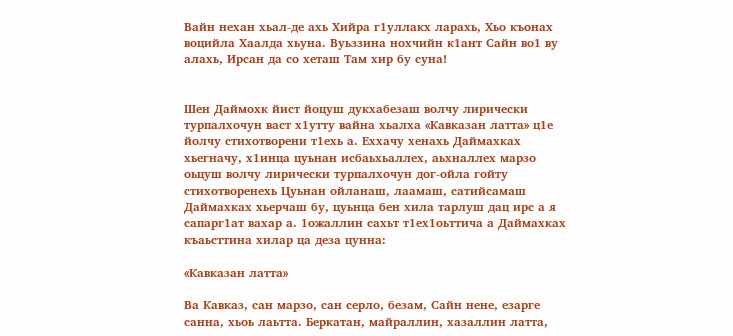Вайн нехан хьал-де ахь Хийра г1уллакх ларахь, Хьо къонах воцийла Хаалда хьуна. Вуьззина нохчийн к1ант Сайн во1 ву алахь, Ирсан да со хеташ Там хир бу суна!


Шен Даймохк йист йоцуш дукхабезаш волчу лирически турпалхочун васт х1утту вайна хьалха «Кавказан латта» ц1е йолчу стихотворени т1ехь а. Еххачу хенахь Даймахках хьегначу, х1инца цуьнан исбаьхьаллех, аьхналлех марзо оьцуш волчу лирически турпалхочун дог-ойла гойту стихотворенехь Цуьнан ойланаш, лаамаш, сатийсамаш Даймахках хьерчаш бу, цуьнца бен хила тарлуш дац ирс а я сапарг1ат вахар а. 1ожаллин сахьт т1ех1оьттича а Даймахках къаьсттина хилар ца деза цунна:

«Кавказан латта»

Ва Кавказ, сан марзо, сан серло, безам, Сайн нене, езарге санна, хьоь лаьтта. Беркатан, майраллин, хазаллин латта,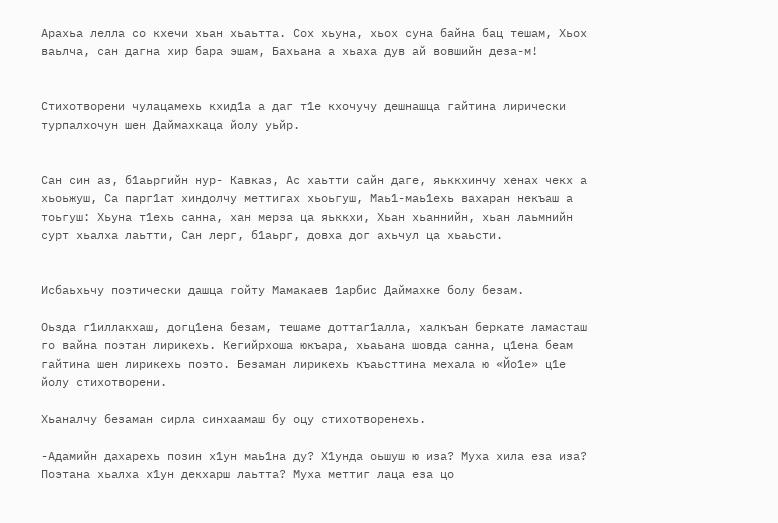Арахьа лелла со кхечи хьан хьаьтта. Сох хьуна, хьох суна байна бац тешам, Хьох ваьлча, сан дагна хир бара эшам, Бахьана а хьаха дув ай вовшийн деза-м!


Стихотворени чулацамехь кхид1а а даг т1е кхочучу дешнашца гайтина лирически турпалхочун шен Даймахкаца йолу уьйр.


Сан син аз, б1аьргийн нур- Кавказ, Ас хаьтти сайн даге, яьккхинчу хенах чекх а хьоьжуш, Са парг1ат хиндолчу меттигах хьоьгуш, Маь1-маь1ехь вахаран некъаш а тоьгуш: Хьуна т1ехь санна, хан мерза ца яьккхи, Хьан хьаннийн, хьан лаьмнийн сурт хьалха лаьтти, Сан лерг, б1аьрг, довха дог ахьчул ца хьаьсти.


Исбаьхьчу поэтически дашца гойту Мамакаев 1арбис Даймахке болу безам.

Оьзда г1иллакхаш, догц1ена безам, тешаме доттаг1алла, халкъан беркате ламасташ го вайна поэтан лирикехь. Кегийрхоша юкъара, хьаьана шовда санна, ц1ена беам гайтина шен лирикехь поэто. Безаман лирикехь къаьсттина мехала ю «Йо1е» ц1е йолу стихотворени.

Хьаналчу безаман сирла синхаамаш бу оцу стихотворенехь.

-Адамийн дахарехь позин х1ун маь1на ду? Х1унда оьшуш ю иза? Муха хила еза иза? Поэтана хьалха х1ун декхарш лаьтта? Муха меттиг лаца еза цо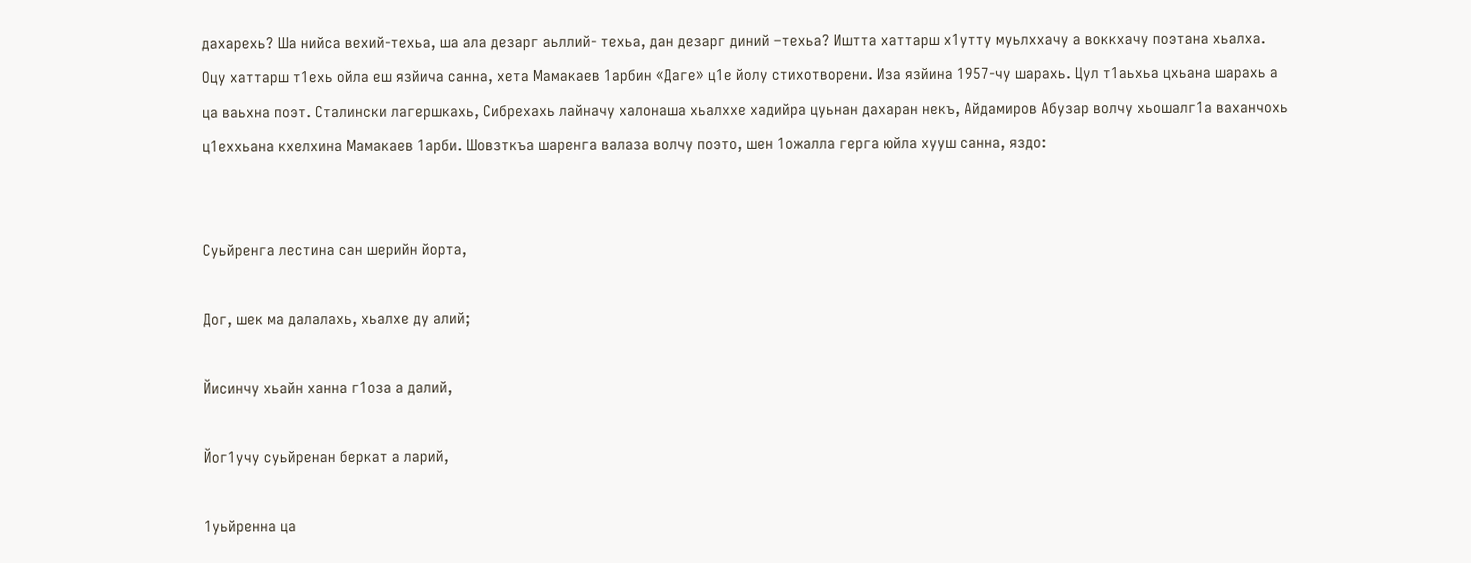дахарехь? Ша нийса вехий-техьа, ша ала дезарг аьллий- техьа, дан дезарг диний –техьа? Иштта хаттарш х1утту муьлххачу а воккхачу поэтана хьалха. Оцу хаттарш т1ехь ойла еш язйича санна, хета Мамакаев 1арбин «Даге» ц1е йолу стихотворени. Иза язйина 1957-чу шарахь. Цул т1аьхьа цхьана шарахь а ца ваьхна поэт. Сталински лагершкахь, Сибрехахь лайначу халонаша хьалххе хадийра цуьнан дахаран некъ, Айдамиров Абузар волчу хьошалг1а ваханчохь ц1еххьана кхелхина Мамакаев 1арби. Шовзткъа шаренга валаза волчу поэто, шен 1ожалла герга юйла хууш санна, яздо:


Суьйренга лестина сан шерийн йорта,

Дог, шек ма далалахь, хьалхе ду алий;

Йисинчу хьайн ханна г1оза а далий,

Йог1учу суьйренан беркат а ларий,

1уьйренна ца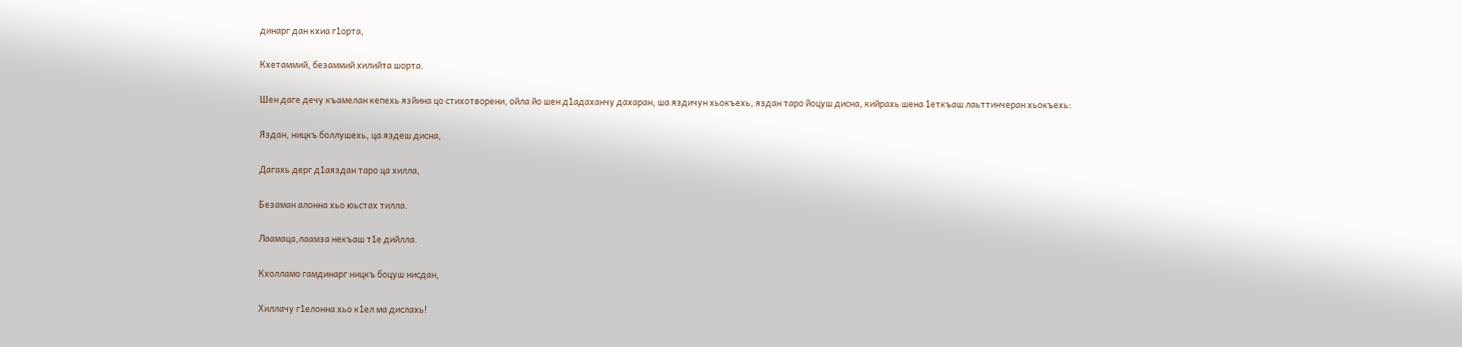динарг дан кхиа г1орта,

Кхетаммий, безаммий хилийта шорта.

Шен даге дечу къамелан кепехь язйина цо стихотворени, ойла йо шен д1адаханчу дахаран, ша яздичун хьокъехь, яздан таро йоцуш дисна, кийрахь шена 1еткъаш лаьттинчеран хьокъехь:

Яздан, ницкъ боллушехь, ца яздеш дисна,

Дагахь дерг д1аяздан таро ца хилла,

Безаман алонна хьо юьстах тилла.

Лаамаца,лаамза некъаш т1е дийлла.

Кхолламо гамдинарг ницкъ боцуш нисдан,

Хиллачу г1елонна хьо к1ел ма дислахь!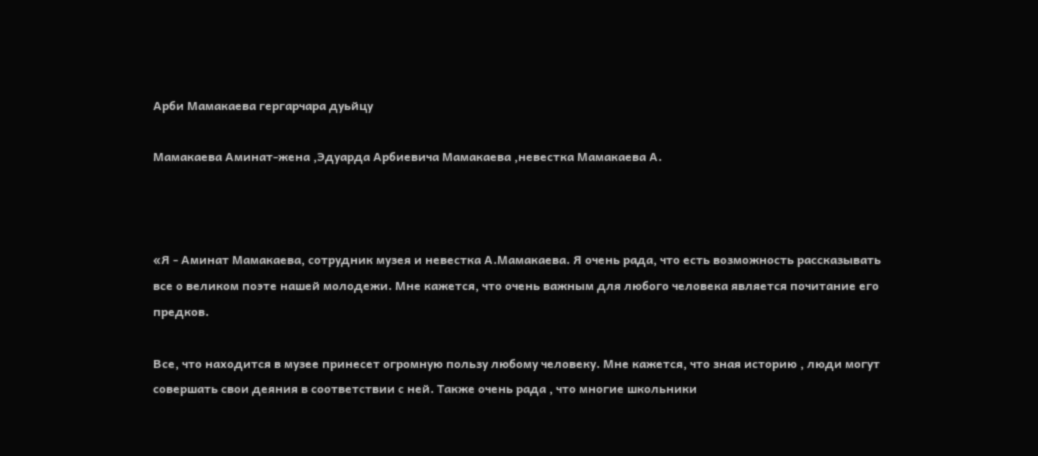Арби Мамакаева гергарчара дуьйцу

Мамакаева Аминат-жена ,Эдуарда Арбиевича Мамакаевa ,невестка Мамакаева А.



«Я - Аминат Мамакаева, сотрудник музея и невестка А.Мамакаева. Я очень рада, что есть возможность рассказывать все о великом поэте нашей молодежи. Мне кажется, что очень важным для любого человека является почитание его предков.

Все, что находится в музее принесет огромную пользу любому человеку. Мне кажется, что зная историю , люди могут совершать свои деяния в соответствии с ней. Также очень рада , что многие школьники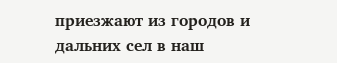приезжают из городов и дальних сел в наш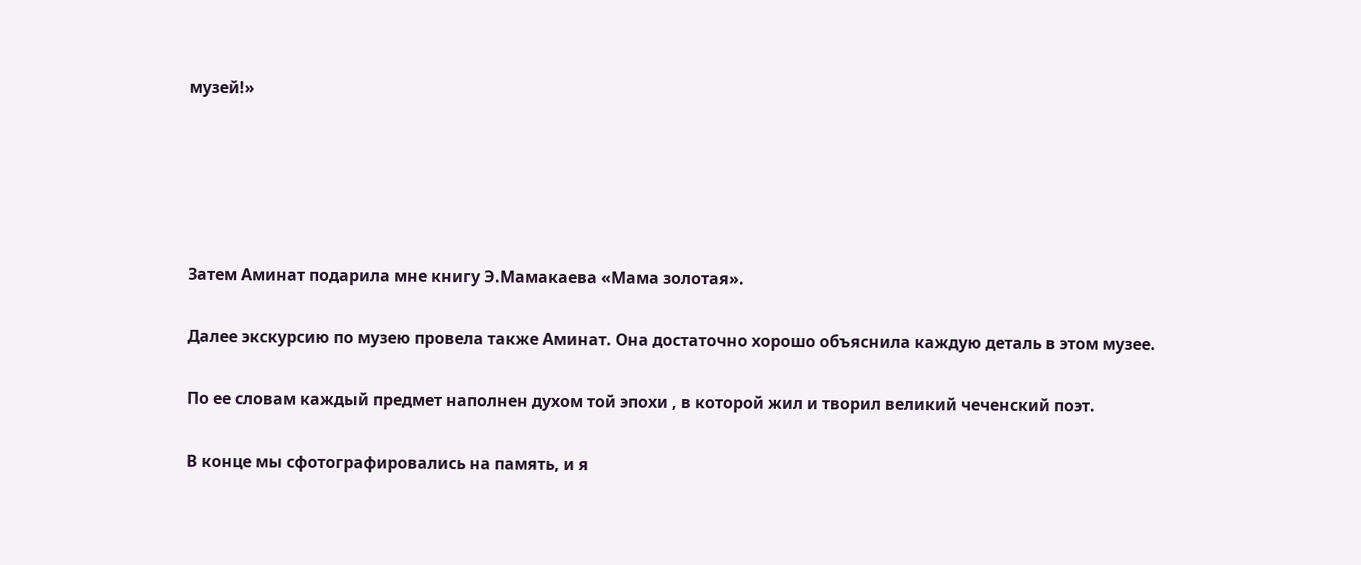музей!»





Затем Аминат подарила мне книгу Э.Мамакаева «Мама золотая».

Далее экскурсию по музею провела также Аминат. Она достаточно хорошо объяснила каждую деталь в этом музее.

По ее словам каждый предмет наполнен духом той эпохи , в которой жил и творил великий чеченский поэт.

В конце мы сфотографировались на память, и я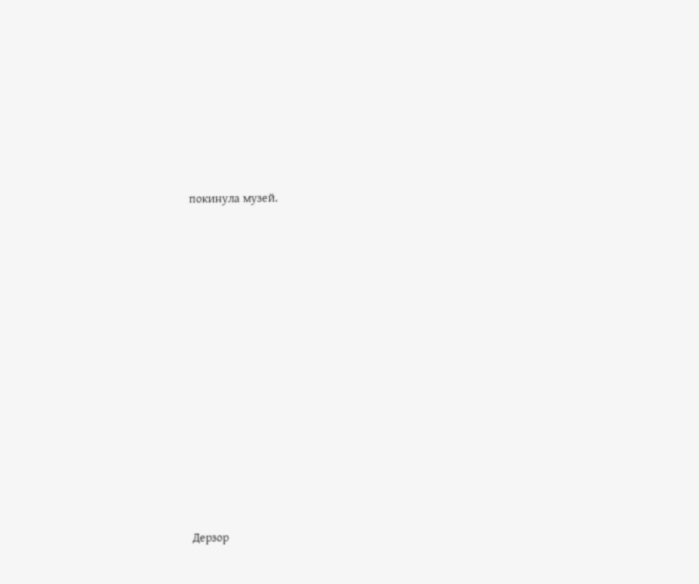покинула музей.















Дерзор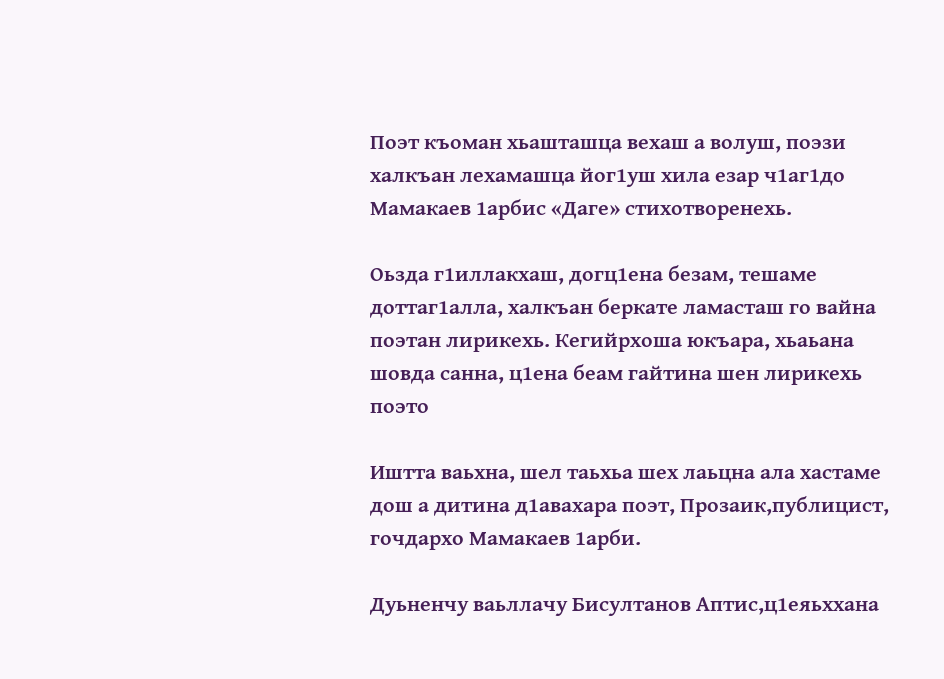Поэт къоман хьашташца вехаш а волуш, поэзи халкъан лехамашца йог1уш хила езар ч1аг1до Мамакаев 1арбис «Даге» стихотворенехь.

Оьзда г1иллакхаш, догц1ена безам, тешаме доттаг1алла, халкъан беркате ламасташ го вайна поэтан лирикехь. Кегийрхоша юкъара, хьаьана шовда санна, ц1ена беам гайтина шен лирикехь поэто

Иштта ваьхна, шел таьхьа шех лаьцна ала хастаме дош а дитина д1авахара поэт, Прозаик,публицист, гочдархо Мамакаев 1арби.

Дуьненчу ваьллачу Бисултанов Аптис,ц1еяьххана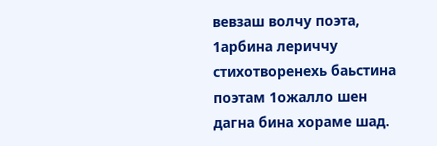вевзаш волчу поэта, 1арбина лериччу стихотворенехь баьстина поэтам 1ожалло шен дагна бина хораме шад.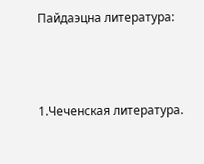Пайдаэцна литература:



1.Чеченская литература.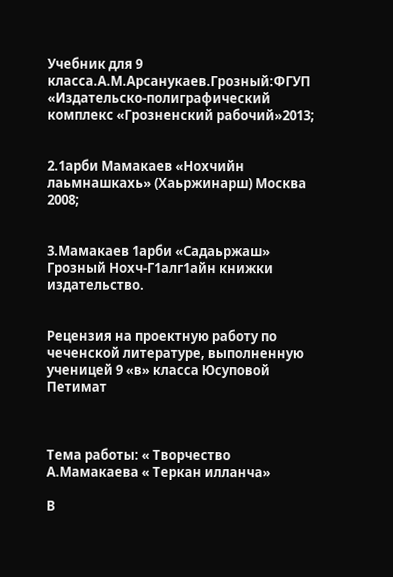Учебник для 9 класса.А.М.Арсанукаев.Грозный:ФГУП «Издательско-полиграфический комплекс «Грозненский рабочий»2013;


2.1арби Мамакаев «Нохчийн лаьмнашкахь» (Хаьржинарш) Москва 2008;


3.Мамакаев 1арби «Садаьржаш» Грозный Нохч-Г1алг1айн книжки издательство.


Рецензия на проектную работу по чеченской литературе, выполненную ученицей 9 «в» класса Юсуповой Петимат



Тема работы: « Творчество А.Мамакаева « Теркан илланча»

В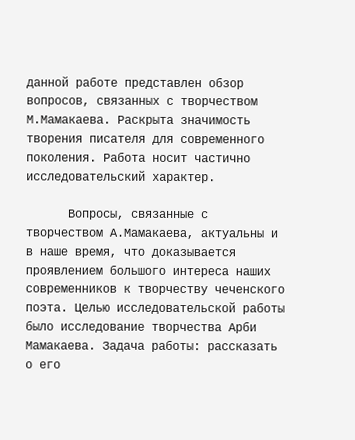данной работе представлен обзор вопросов, связанных с творчеством М.Мамакаева. Раскрыта значимость творения писателя для современного поколения. Работа носит частично исследовательский характер.

      Вопросы, связанные с творчеством А.Мамакаева, актуальны и в наше время, что доказывается проявлением большого интереса наших современников к творчеству чеченского поэта. Целью исследовательской работы было исследование творчества Арби Мамакаева. Задача работы: рассказать о его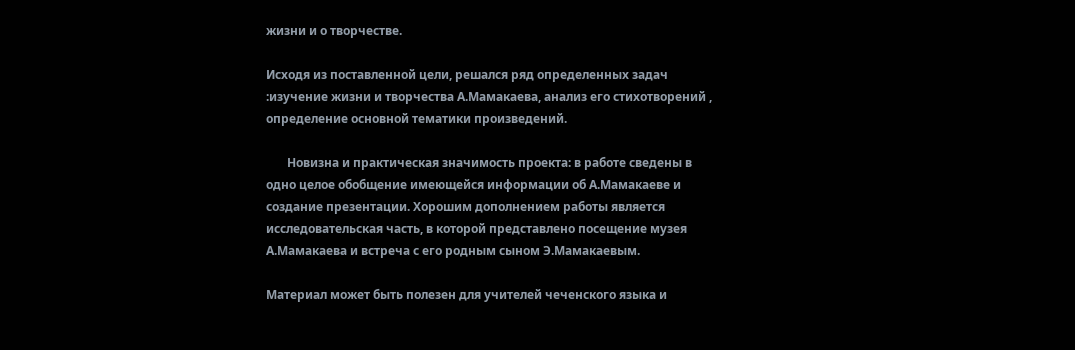жизни и о творчестве.

Исходя из поставленной цели, решался ряд определенных задач :изучение жизни и творчества А.Мамакаева, анализ его стихотворений , определение основной тематики произведений.

       Новизна и практическая значимость проекта: в работе сведены в одно целое обобщение имеющейся информации об А.Мамакаеве и создание презентации. Хорошим дополнением работы является исследовательская часть, в которой представлено посещение музея А.Мамакаева и встреча с его родным сыном Э.Мамакаевым.

Материал может быть полезен для учителей чеченского языка и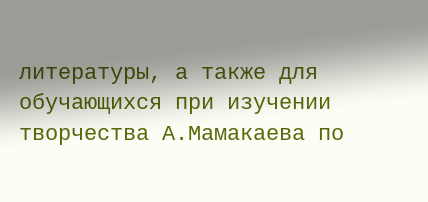литературы, а также для обучающихся при изучении творчества А.Мамакаева по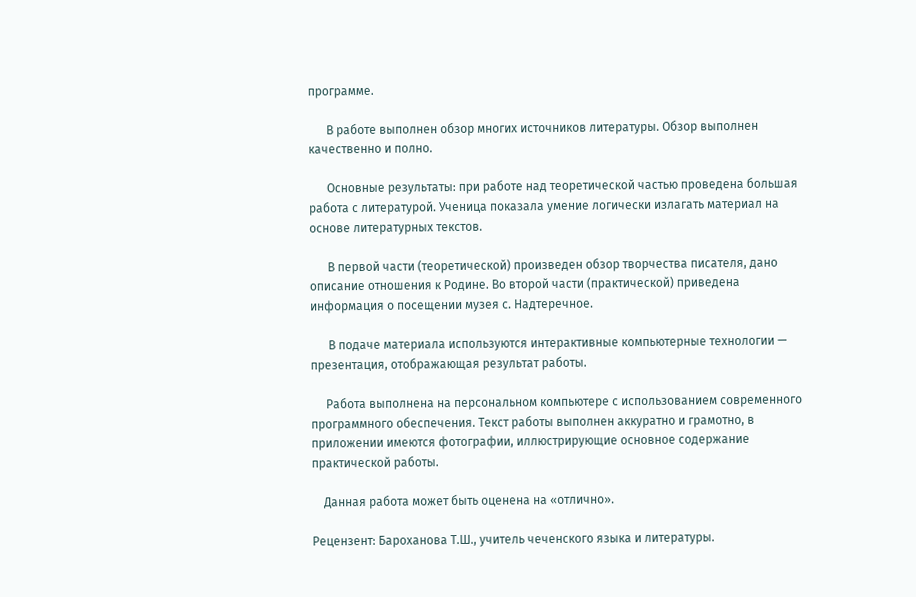программе.

      В работе выполнен обзор многих источников литературы. Обзор выполнен качественно и полно.

      Основные результаты: при работе над теоретической частью проведена большая работа с литературой. Ученица показала умение логически излагать материал на основе литературных текстов.

      В первой части (теоретической) произведен обзор творчества писателя, дано описание отношения к Родине. Во второй части (практической) приведена информация о посещении музея с. Надтеречное.

      В подаче материала используются интерактивные компьютерные технологии — презентация, отображающая результат работы.

     Работа выполнена на персональном компьютере с использованием современного программного обеспечения. Текст работы выполнен аккуратно и грамотно, в приложении имеются фотографии, иллюстрирующие основное содержание практической работы.

    Данная работа может быть оценена на «отлично».

Рецензент: Бароханова Т.Ш., учитель чеченского языка и литературы.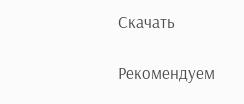Скачать

Рекомендуем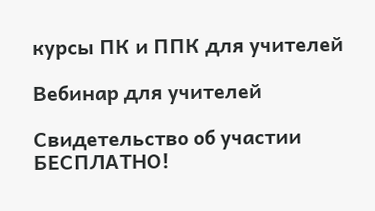курсы ПК и ППК для учителей

Вебинар для учителей

Свидетельство об участии БЕСПЛАТНО!